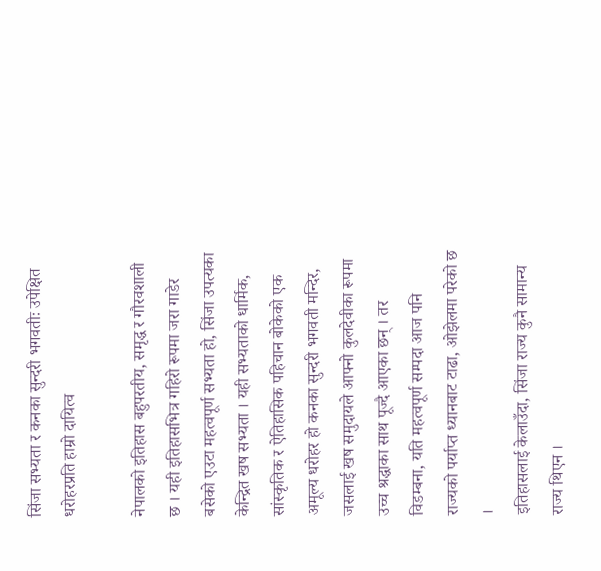सिंजा सभ्यता र कनका सुन्दरी भगवतीः उपेक्षित धरोहरप्रति हाम्रो दायित्व

नेपालको इतिहास बहुपरतीय, समृद्ध र गौरवशाली छ । यही इतिहासभित्र गहिरो रूपमा जरा गाडेर बसेको एउटा महत्वपूर्ण सभ्यता हो, सिंजा उपत्यका केन्द्रित खष सभ्यता । यही सभ्यताको धार्मिक, सांस्कृतिक र ऐतिहासिक पहिचान बोकेको एक अमूल्य धरोहर हो कनका सुन्दरी भगवती मन्दिर, जसलाई खष समुदायले आफ्नो कुलदेवीका रूपमा उच्च श्रद्धाका साथ पूज्दै आएका छन् । तर विडम्बना, यति महत्वपूर्ण सम्पदा आज पनि राज्यको पर्याप्त ध्यानबाट टाढा, ओझेलमा परेको छ ।
इतिहासलाई केलाउँदा, सिंजा राज्य कुनै सामान्य राज्य थिएन ।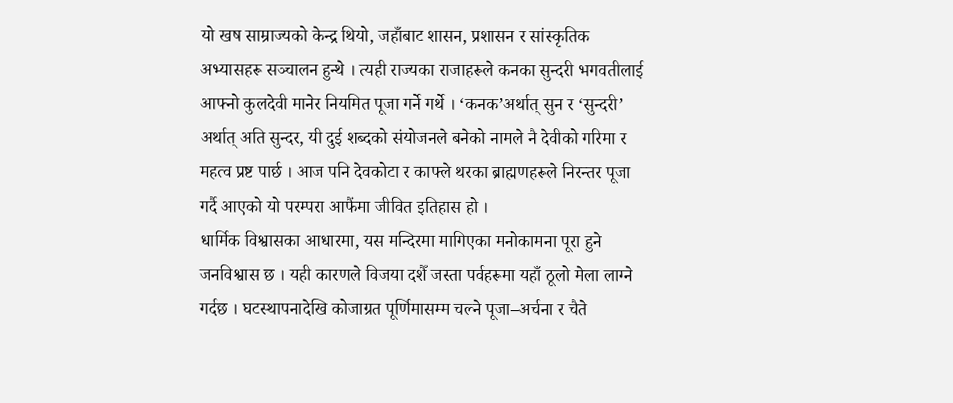यो खष साम्राज्यको केन्द्र थियो, जहाँबाट शासन, प्रशासन र सांस्कृतिक अभ्यासहरू सञ्चालन हुन्थे । त्यही राज्यका राजाहरूले कनका सुन्दरी भगवतीलाई आफ्नो कुलदेवी मानेर नियमित पूजा गर्ने गर्थे । ‘कनक’अर्थात् सुन र ‘सुन्दरी’ अर्थात् अति सुन्दर, यी दुई शब्दको संयोजनले बनेको नामले नै देवीको गरिमा र महत्व प्रष्ट पार्छ । आज पनि देवकोटा र काफ्ले थरका ब्राह्मणहरूले निरन्तर पूजा गर्दै आएको यो परम्परा आफैंमा जीवित इतिहास हो ।
धार्मिक विश्वासका आधारमा, यस मन्दिरमा मागिएका मनोकामना पूरा हुने जनविश्वास छ । यही कारणले विजया दशैँ जस्ता पर्वहरूमा यहाँ ठूलो मेला लाग्ने गर्दछ । घटस्थापनादेखि कोजाग्रत पूर्णिमासम्म चल्ने पूजा–अर्चना र चैते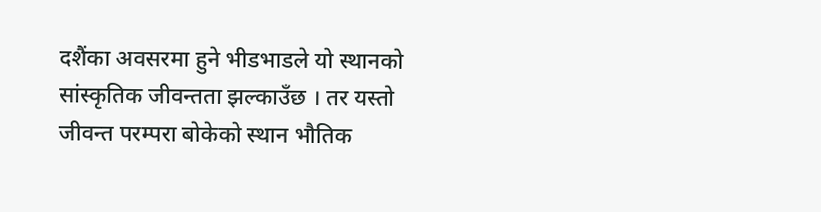दशैंका अवसरमा हुने भीडभाडले यो स्थानको सांस्कृतिक जीवन्तता झल्काउँछ । तर यस्तो जीवन्त परम्परा बोकेको स्थान भौतिक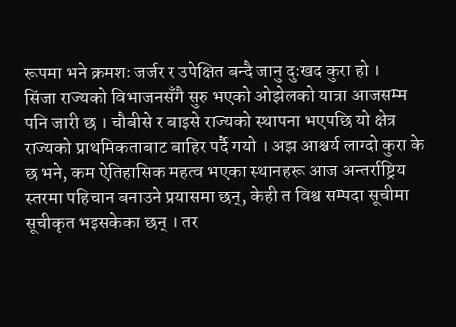रूपमा भने क्रमशः जर्जर र उपेक्षित बन्दै जानु दुःखद कुरा हो ।
सिंजा राज्यको विभाजनसँगै सुरु भएको ओझेलको यात्रा आजसम्म पनि जारी छ । चौबीसे र बाइसे राज्यको स्थापना भएपछि यो क्षेत्र राज्यको प्राथमिकताबाट बाहिर पर्दै गयो । अझ आश्चर्य लाग्दो कुरा के छ भने, कम ऐतिहासिक महत्व भएका स्थानहरू आज अन्तर्राष्ट्रिय स्तरमा पहिचान बनाउने प्रयासमा छन्, केही त विश्व सम्पदा सूचीमा सूचीकृत भइसकेका छन् । तर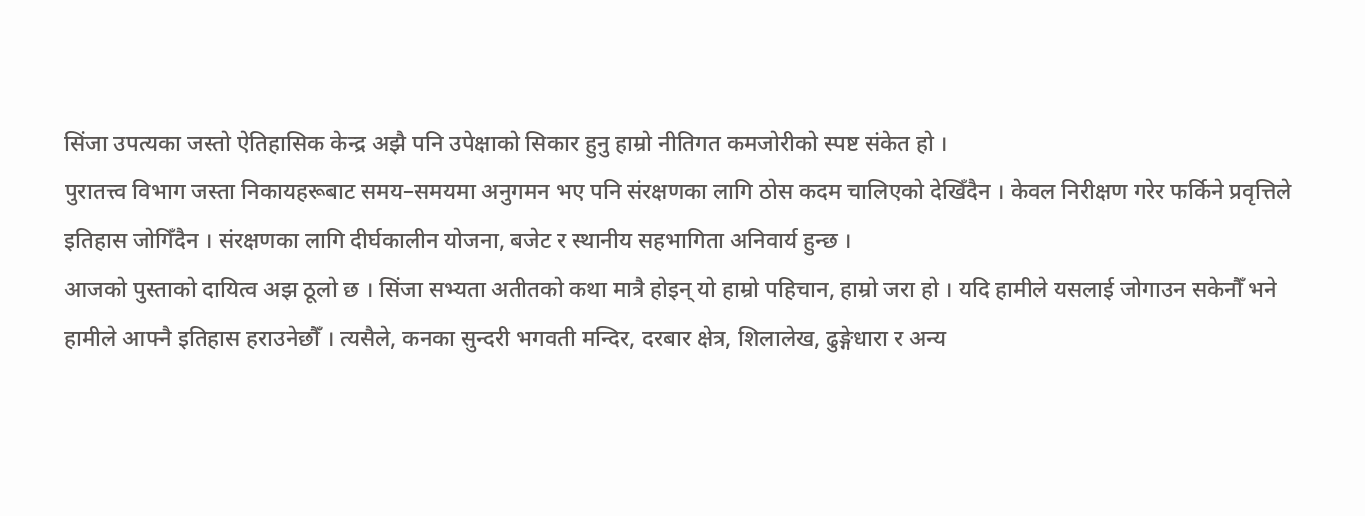सिंजा उपत्यका जस्तो ऐतिहासिक केन्द्र अझै पनि उपेक्षाको सिकार हुनु हाम्रो नीतिगत कमजोरीको स्पष्ट संकेत हो ।
पुरातत्त्व विभाग जस्ता निकायहरूबाट समय–समयमा अनुगमन भए पनि संरक्षणका लागि ठोस कदम चालिएको देखिँदैन । केवल निरीक्षण गरेर फर्किने प्रवृत्तिले इतिहास जोगिँदैन । संरक्षणका लागि दीर्घकालीन योजना, बजेट र स्थानीय सहभागिता अनिवार्य हुन्छ ।
आजको पुस्ताको दायित्व अझ ठूलो छ । सिंजा सभ्यता अतीतको कथा मात्रै होइन् यो हाम्रो पहिचान, हाम्रो जरा हो । यदि हामीले यसलाई जोगाउन सकेनौँ भने हामीले आफ्नै इतिहास हराउनेछौँ । त्यसैले, कनका सुन्दरी भगवती मन्दिर, दरबार क्षेत्र, शिलालेख, ढुङ्गेधारा र अन्य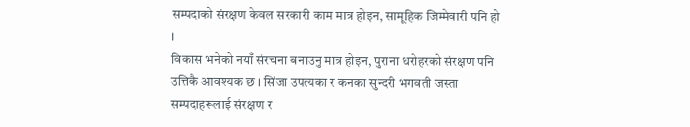सम्पदाको संरक्षण केवल सरकारी काम मात्र होइन, सामूहिक जिम्मेवारी पनि हो ।
विकास भनेको नयाँ संरचना बनाउनु मात्र होइन, पुराना धरोहरको संरक्षण पनि उत्तिकै आवश्यक छ । सिंजा उपत्यका र कनका सुन्दरी भगवती जस्ता सम्पदाहरूलाई संरक्षण र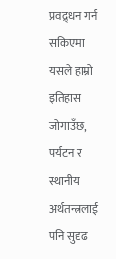प्रवद्र्धन गर्न सकिएमा यसले हाम्रो इतिहास जोगाउँछ, पर्यटन र स्थानीय अर्थतन्त्रलाई पनि सुदृढ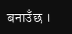बनाउँछ ।